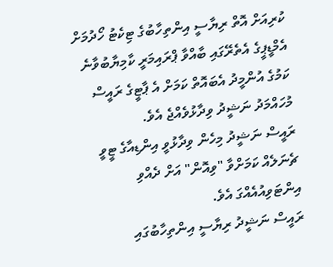ކުރިއަށް އޮތް ރިޔާސީ އިންތިހާބުގެ ޓިކެޓު ހޯދުމަށް އެމްޑީޕީގެ އެތެރޭގައި ބާއްވާ ޕްރައިމަރީ ކާމިޔާބުވާނެ ކަމުގެ އުންމީދު އެބައޮތް ކަމަށް އެ ޕާޓީގެ ރައީސް މުހައްމަދު ނަޝީދު ވިދާޅުވެއްޖެ އެވެ.
ރައީސް ނަޝީދު މިހެން ވިދާޅުވީ އިންޑިއާގެ ޓީވީ ޗެނަލެއް ކަމަށްވާ "ވިއޮން" އަށް ދެއްވި އިންޓަވިއުއެއްގަ އެވެ.
ރައީސް ނަޝީދު ރިޔާސީ އިންތިހާބުގައި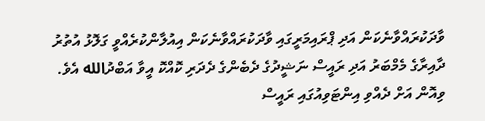ވާދަކުރައްވާނެކަން އަދި ޕްރައިމަރީގައި ވާދަކުރައްވާނެކަން އިއުލާންކުރެއްވީ ގަލޮޅު އުތުރު ދާއިރާގެ މެމްބަރު އަދި ރައީސް ނަޝީދުގެ ދެބެންގެ ދެދަރި ކޮއްކޮ އީވާ އަބްދުالله އެވެ.
ވިއޮން އަށް ދެއްވި އިންޓަވިއުގައި ރައީސް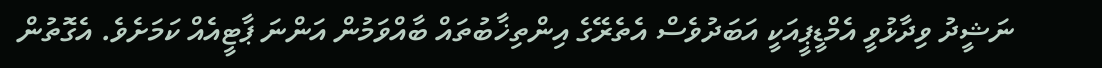ނަޝީދު ވިދާޅުވީ އެމްޑީޕީއަކީ އަބަދުވެސް އެތެރޭގެ އިންތިޚާބުތައް ބާއްވަމުން އަންނަ ޕާޓީއެއް ކަމަށެވެ. އެގޮތުން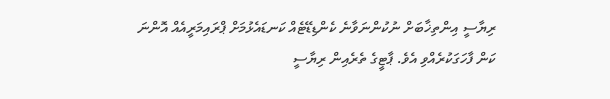ރިޔާސީ އިންތިޚާބަށް ނުކުންނަވާނެ ކެންޑިޑޭޓެއް ކަނޑައެޅުމަށް ޕްރައިމަރީއެއް އޮންނަ ކަން ފާހަގަކުރެއްވި އެވެ. ޕާޓީގެ ތެރެއިން ރިޔާސީ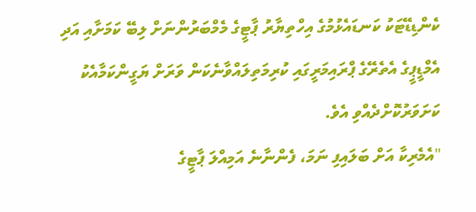ކެންޑިޑޭޓަކު ކަނޑައެޅުމުގެ އިހްތިޔާރު ޕާޓީގެ މެމްބަރުންނަށް ލިބޭ ކަމަށާއި އަދި އެމްޑީޕީގެ އެތެރޭގެ ޕްރައިމަރީގައި ކުރިމަތިލައްވާނެކަން ވަރަށް ޔަގީންކަމާއެކު ކަށަވަރުކޮށްދެއްވި އެވެ.
"އެމެރިކާ އަށް ބަލައިފި ނަމަ، ފެންނާނެ އަމިއްލަ ޕާޓީގެ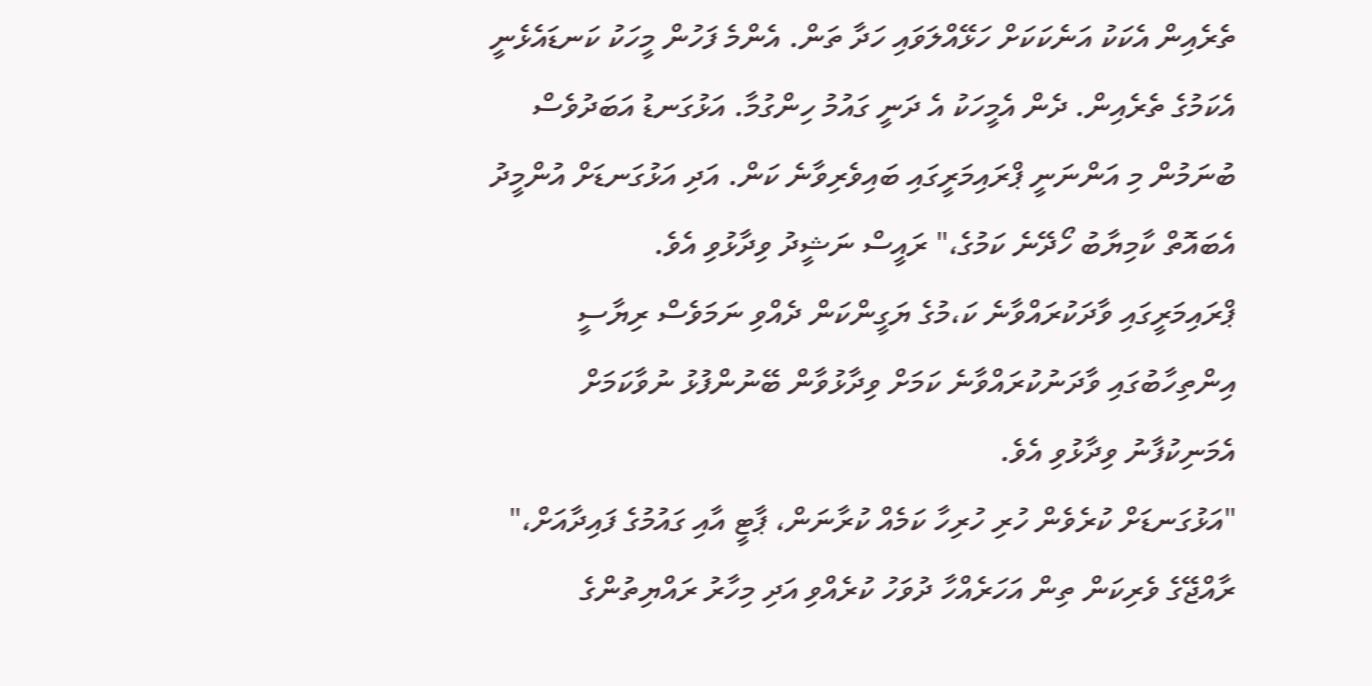ތެރެއިން އެކަކު އަނެކަކަށް ހަޅޭއްލަވައި ހަދާ ތަން. އެންމެ ފަހުން މީހަކު ކަނޑައެޅެނީ އެކަމުގެ ތެރެއިން. ދެން އެމީހަކު އެ ދަނީ ގައުމު ހިންގުމާ. އަޅުގަނޑު އަބަދުވެސް ބުނަމުން މި އަންނަނީ ޕްރައިމަރީގައި ބައިވެރިވާނެ ކަން. އަދި އަޅުގަނޑަށް އުންމީދު އެބައޮތް ކާމިޔާބު ހޯދޭނެ ކަމުގެ،" ރައީސް ނަޝީދު ވިދާޅުވި އެވެ.
ޕްރައިމަރީގައި ވާދަކުރައްވާނެ ކަ،މުގެ ޔަގީންކަން ދެއްވި ނަމަވެސް ރިޔާސީ އިންތިހާބުގައި ވާދަނުކުރައްވާނެ ކަމަށް ވިދާޅުވާން ބޭނުންފުޅު ނުވާކަމަށް އެމަނިކުފާނު ވިދާޅުވި އެވެ.
"އަޅުގަނޑަށް ކުރެވެން ހުރި ހުރިހާ ކަމެއް ކުރާނަން، ޕާޓީ އާއި ގައުމުގެ ފައިދާއަށް،" ރާއްޖޭގެ ވެރިކަން ތިން އަހަރެއްހާ ދުވަހު ކުރެއްވި އަދި މިހާރު ރައްޔިތުންގެ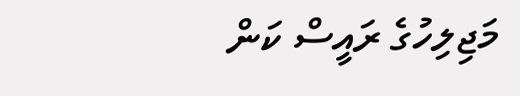މަޖިލިހުގެ ރައީސް ކަން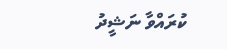ކުރައްވާ ނަޝީދު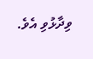ވިދާޅުވި އެވެ.